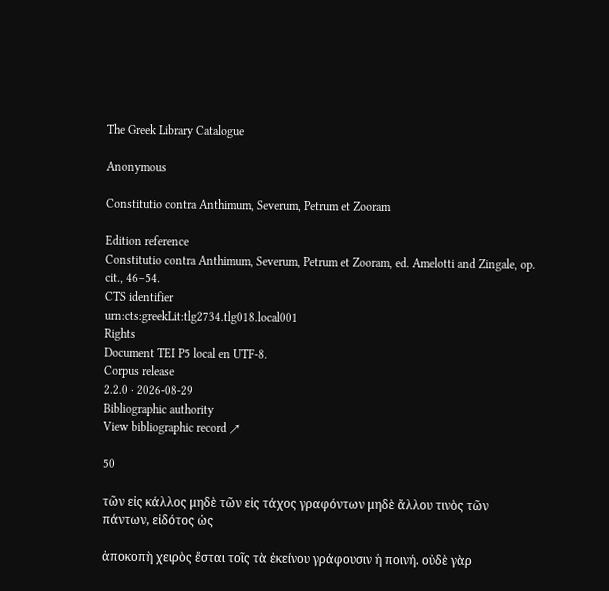The Greek Library Catalogue

Anonymous

Constitutio contra Anthimum, Severum, Petrum et Zooram

Edition reference
Constitutio contra Anthimum, Severum, Petrum et Zooram, ed. Amelotti and Zingale, op. cit., 46–54.
CTS identifier
urn:cts:greekLit:tlg2734.tlg018.local001
Rights
Document TEI P5 local en UTF-8.
Corpus release
2.2.0 · 2026-08-29
Bibliographic authority
View bibliographic record ↗

50

τῶν εἰς κάλλος μηδὲ τῶν εἰς τάχος γραφόντων μηδὲ ἄλλου τινὸς τῶν πάντων, εἰδότος ὡς

ἀποκοπὴ χειρὸς ἔσται τοῖς τὰ ἐκείνου γράφουσιν ἡ ποινή. οὐδὲ γὰρ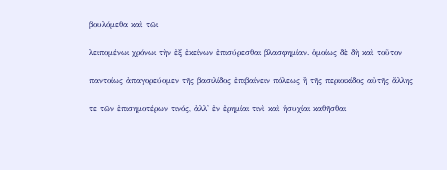βουλόμεθα καὶ τῶι

λειπομένωι χρόνωι τὴν ἐξ ἐκείνων ἐπισύρεσθαι βλασφημίαν. ὁμοίως δὲ δὴ καὶ τοῦτον

παντοίως ἀπαγορεύομεν τῆς βασιλίδος ἐπιβαίνειν πόλεως ἢ τῆς περιοικίδος αὐτῆς ἄλλης

τε τῶν ἐπισημοτέρων τινός, ἀλλ' ἐν ἐρημίαι τινὶ καὶ ἡσυχίαι καθῆσθαι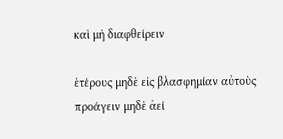καὶ μὴ διαφθείρειν

ἑτέρους μηδὲ εἰς βλασφημίαν αὐτοὺς προάγειν μηδὲ ἀεί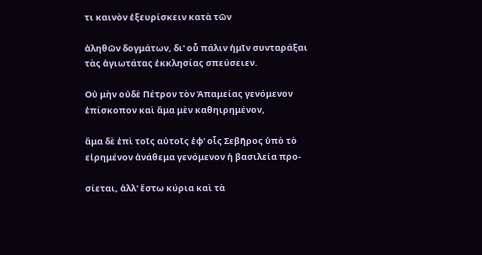τι καινὸν ἐξευρίσκειν κατὰ τῶν

ἀληθῶν δογμάτων, δι' οὗ πάλιν ἡμῖν συνταράξαι τὰς ἁγιωτάτας ἐκκλησίας σπεύσειεν.

Οὐ μὴν οὐδὲ Πέτρον τὸν Ἀπαμείας γενόμενον ἐπίσκοπον καὶ ἅμα μὲν καθηιρημένον,

ἅμα δὲ ἐπὶ τοῖς αὐτοῖς ἐφ' οἷς Σεβῆρος ὑπὸ τὸ εἰρημένον ἀνάθεμα γενόμενον ἡ βασιλεία προ-

σίεται, ἀλλ' ἔστω κύρια καὶ τὰ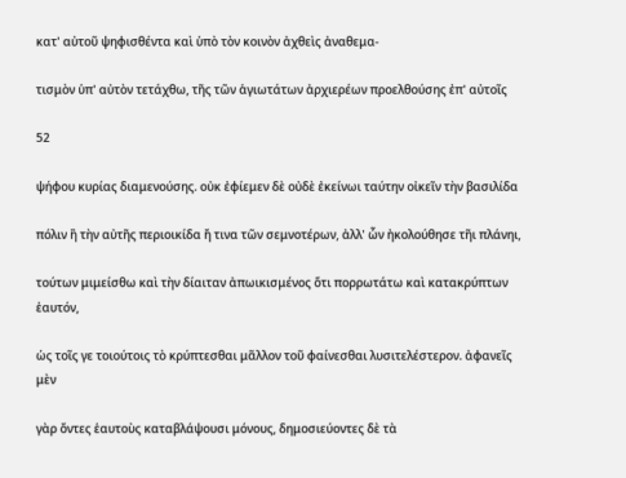κατ' αὐτοῦ ψηφισθέντα καὶ ὑπὸ τὸν κοινὸν ἀχθεὶς ἀναθεμα-

τισμὸν ὑπ' αὐτὸν τετάχθω, τῆς τῶν ἁγιωτάτων ἀρχιερέων προελθούσης ἐπ' αὐτοῖς

52

ψήφου κυρίας διαμενούσης. οὐκ ἐφίεμεν δὲ οὐδὲ ἐκείνωι ταύτην οἰκεῖν τὴν βασιλίδα

πόλιν ἢ τὴν αὐτῆς περιοικίδα ἤ τινα τῶν σεμνοτέρων, ἀλλ' ὧν ἠκολούθησε τῆι πλάνηι,

τούτων μιμείσθω καὶ τὴν δίαιταν ἀπωικισμένος ὅτι πορρωτάτω καὶ κατακρύπτων ἑαυτόν,

ὡς τοῖς γε τοιούτοις τὸ κρύπτεσθαι μᾶλλον τοῦ φαίνεσθαι λυσιτελέστερον. ἀφανεῖς μὲν

γὰρ ὄντες ἑαυτοὺς καταβλάψουσι μόνους, δημοσιεύοντες δὲ τὰ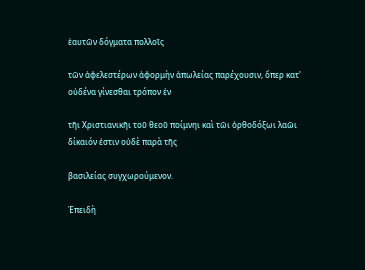ἑαυτῶν δόγματα πολλοῖς

τῶν ἀφελεστέρων ἀφορμὴν ἀπωλείας παρέχουσιν, ὅπερ κατ' οὐδένα γίνεσθαι τρόπον ἐν

τῆι Χριστιανικῆι τοῦ θεοῦ ποίμνηι καὶ τῶι ὀρθοδόξωι λαῶι δίκαιόν ἐστιν οὐδὲ παρὰ τῆς

βασιλείας συγχωρούμενον.

Ἐπειδὴ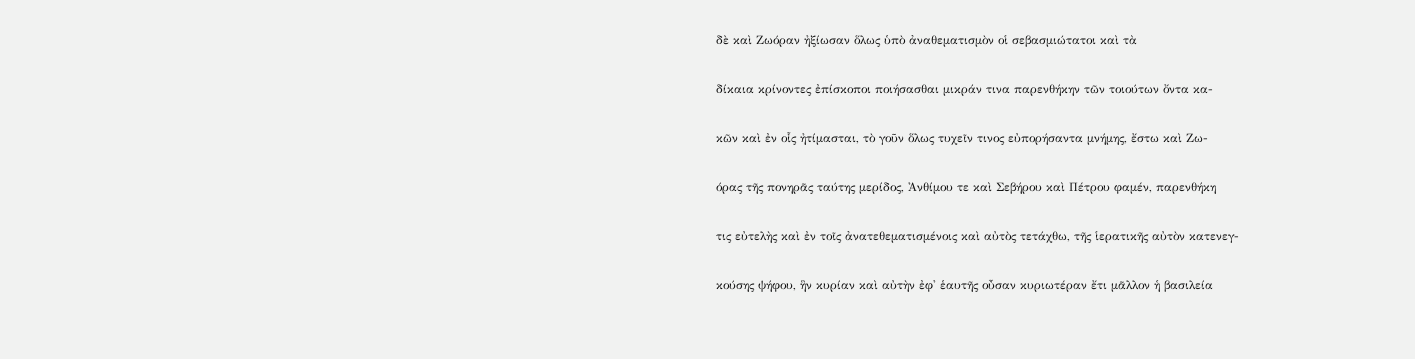δὲ καὶ Ζωόραν ἠξίωσαν ὅλως ὑπὸ ἀναθεματισμὸν οἱ σεβασμιώτατοι καὶ τὰ

δίκαια κρίνοντες ἐπίσκοποι ποιήσασθαι μικράν τινα παρενθήκην τῶν τοιούτων ὄντα κα-

κῶν καὶ ἐν οἷς ἠτίμασται, τὸ γοῦν ὅλως τυχεῖν τινος εὐπορήσαντα μνήμης, ἔστω καὶ Ζω-

όρας τῆς πονηρᾶς ταύτης μερίδος, Ἀνθίμου τε καὶ Σεβήρου καὶ Πέτρου φαμέν, παρενθήκη

τις εὐτελὴς καὶ ἐν τοῖς ἀνατεθεματισμένοις καὶ αὐτὸς τετάχθω, τῆς ἱερατικῆς αὐτὸν κατενεγ-

κούσης ψήφου, ἣν κυρίαν καὶ αὐτὴν ἐφ' ἑαυτῆς οὖσαν κυριωτέραν ἔτι μᾶλλον ἡ βασιλεία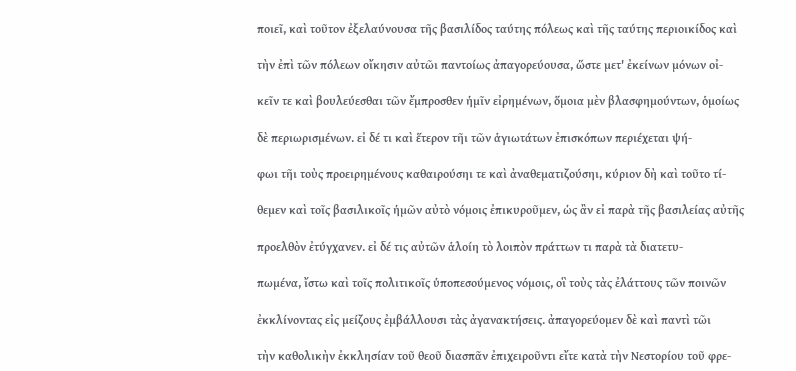ποιεῖ, καὶ τοῦτον ἐξελαύνουσα τῆς βασιλίδος ταύτης πόλεως καὶ τῆς ταύτης περιοικίδος καὶ

τὴν ἐπὶ τῶν πόλεων οἴκησιν αὐτῶι παντοίως ἀπαγορεύουσα, ὥστε μετ' ἐκείνων μόνων οἰ-

κεῖν τε καὶ βουλεύεσθαι τῶν ἔμπροσθεν ἡμῖν εἰρημένων, ὅμοια μὲν βλασφημούντων, ὁμοίως

δὲ περιωρισμένων. εἰ δέ τι καὶ ἕτερον τῆι τῶν ἁγιωτάτων ἐπισκόπων περιέχεται ψή-

φωι τῆι τοὺς προειρημένους καθαιρούσηι τε καὶ ἀναθεματιζούσηι, κύριον δὴ καὶ τοῦτο τί-

θεμεν καὶ τοῖς βασιλικοῖς ἡμῶν αὐτὸ νόμοις ἐπικυροῦμεν, ὡς ἂν εἰ παρὰ τῆς βασιλείας αὐτῆς

προελθὸν ἐτύγχανεν. εἰ δέ τις αὐτῶν ἁλοίη τὸ λοιπὸν πράττων τι παρὰ τὰ διατετυ-

πωμένα, ἴστω καὶ τοῖς πολιτικοῖς ὑποπεσούμενος νόμοις, οἳ τοὺς τὰς ἐλάττους τῶν ποινῶν

ἐκκλίνοντας εἰς μείζους ἐμβάλλουσι τὰς ἀγανακτήσεις. ἀπαγορεύομεν δὲ καὶ παντὶ τῶι

τὴν καθολικὴν ἐκκλησίαν τοῦ θεοῦ διασπᾶν ἐπιχειροῦντι εἴτε κατὰ τὴν Νεστορίου τοῦ φρε-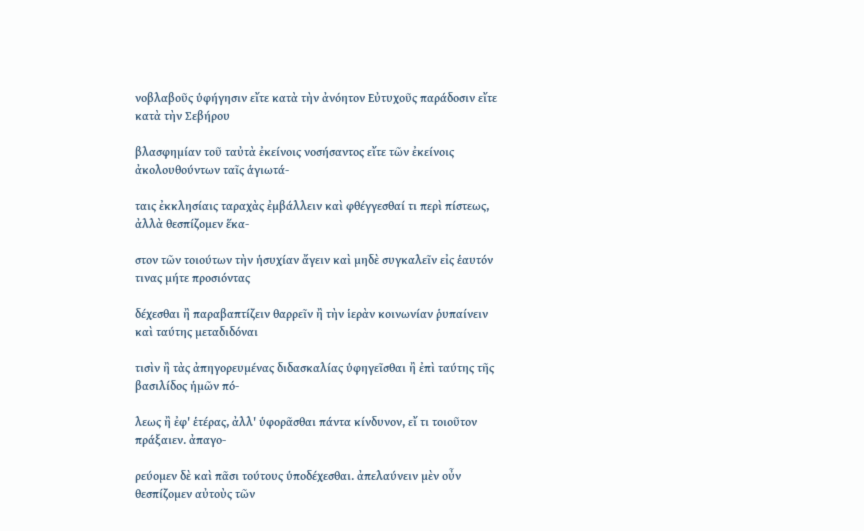νοβλαβοῦς ὑφήγησιν εἴτε κατὰ τὴν ἀνόητον Εὐτυχοῦς παράδοσιν εἴτε κατὰ τὴν Σεβήρου

βλασφημίαν τοῦ ταὐτὰ ἐκείνοις νοσήσαντος εἴτε τῶν ἐκείνοις ἀκολουθούντων ταῖς ἁγιωτά-

ταις ἐκκλησίαις ταραχὰς ἐμβάλλειν καὶ φθέγγεσθαί τι περὶ πίστεως, ἀλλὰ θεσπίζομεν ἕκα-

στον τῶν τοιούτων τὴν ἡσυχίαν ἄγειν καὶ μηδὲ συγκαλεῖν εἰς ἑαυτόν τινας μήτε προσιόντας

δέχεσθαι ἢ παραβαπτίζειν θαρρεῖν ἢ τὴν ἱερὰν κοινωνίαν ῥυπαίνειν καὶ ταύτης μεταδιδόναι

τισὶν ἢ τὰς ἀπηγορευμένας διδασκαλίας ὑφηγεῖσθαι ἢ ἐπὶ ταύτης τῆς βασιλίδος ἡμῶν πό-

λεως ἢ ἐφ' ἑτέρας, ἀλλ' ὑφορᾶσθαι πάντα κίνδυνον, εἴ τι τοιοῦτον πράξαιεν. ἀπαγο-

ρεύομεν δὲ καὶ πᾶσι τούτους ὑποδέχεσθαι. ἀπελαύνειν μὲν οὖν θεσπίζομεν αὐτοὺς τῶν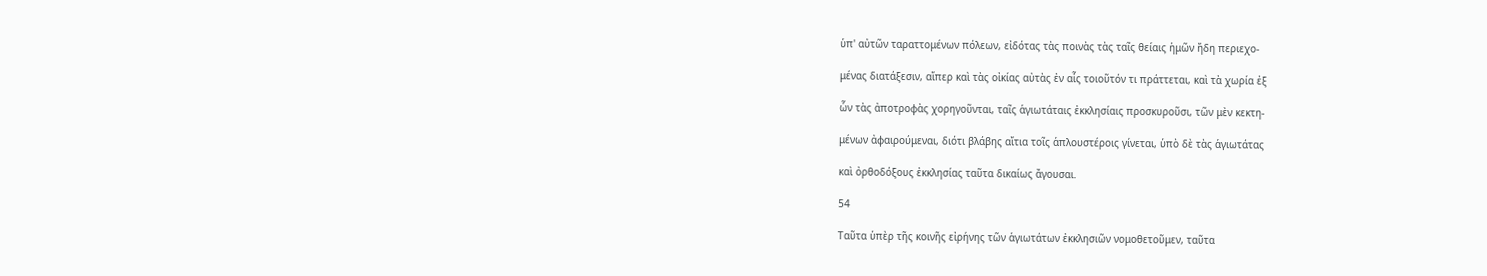ὑπ' αὐτῶν ταραττομένων πόλεων, εἰδότας τὰς ποινὰς τὰς ταῖς θείαις ἡμῶν ἤδη περιεχο-

μένας διατάξεσιν, αἵπερ καὶ τὰς οἰκίας αὐτὰς ἐν αἷς τοιοῦτόν τι πράττεται, καὶ τὰ χωρία ἐξ

ὧν τὰς ἀποτροφὰς χορηγοῦνται, ταῖς ἁγιωτάταις ἐκκλησίαις προσκυροῦσι, τῶν μὲν κεκτη-

μένων ἀφαιρούμεναι, διότι βλάβης αἴτια τοῖς ἁπλουστέροις γίνεται, ὑπὸ δὲ τὰς ἁγιωτάτας

καὶ ὀρθοδόξους ἐκκλησίας ταῦτα δικαίως ἄγουσαι.

54

Ταῦτα ὑπὲρ τῆς κοινῆς εἰρήνης τῶν ἁγιωτάτων ἐκκλησιῶν νομοθετοῦμεν, ταῦτα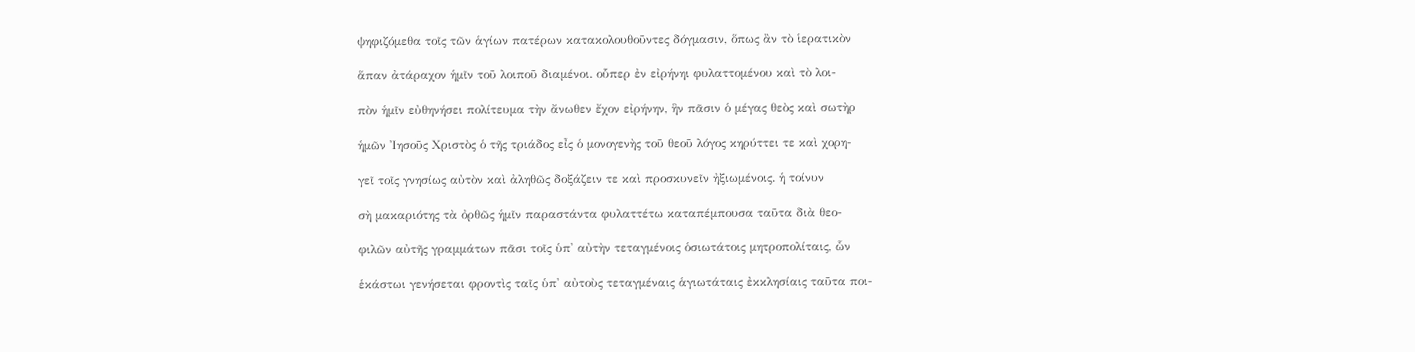ψηφιζόμεθα τοῖς τῶν ἁγίων πατέρων κατακολουθοῦντες δόγμασιν, ὅπως ἂν τὸ ἱερατικὸν

ἅπαν ἀτάραχον ἡμῖν τοῦ λοιποῦ διαμένοι. οὗπερ ἐν εἰρήνηι φυλαττομένου καὶ τὸ λοι-

πὸν ἡμῖν εὐθηνήσει πολίτευμα τὴν ἄνωθεν ἔχον εἰρήνην, ἣν πᾶσιν ὁ μέγας θεὸς καὶ σωτὴρ

ἡμῶν Ἰησοῦς Χριστὸς ὁ τῆς τριάδος εἶς ὁ μονογενὴς τοῦ θεοῦ λόγος κηρύττει τε καὶ χορη-

γεῖ τοῖς γνησίως αὐτὸν καὶ ἀληθῶς δοξάζειν τε καὶ προσκυνεῖν ἠξιωμένοις. ἡ τοίνυν

σὴ μακαριότης τὰ ὀρθῶς ἡμῖν παραστάντα φυλαττέτω καταπέμπουσα ταῦτα διὰ θεο-

φιλῶν αὐτῆς γραμμάτων πᾶσι τοῖς ὑπ' αὐτὴν τεταγμένοις ὁσιωτάτοις μητροπολίταις, ὧν

ἑκάστωι γενήσεται φροντὶς ταῖς ὑπ' αὐτοὺς τεταγμέναις ἁγιωτάταις ἐκκλησίαις ταῦτα ποι-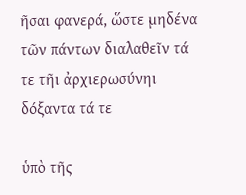ῆσαι φανερά, ὥστε μηδένα τῶν πάντων διαλαθεῖν τά τε τῆι ἀρχιερωσύνηι δόξαντα τά τε

ὑπὸ τῆς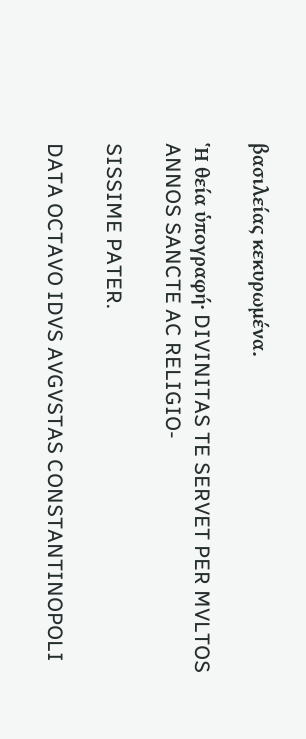βασιλείας κεκυρωμένα.

Ἡ θεία ὑπογραφή· DIVINITAS TE SERVET PER MVLTOS ANNOS SANCTE AC RELIGIO-

SISSIME PATER.

DATA OCTAVO IDVS AVGVSTAS CONSTANTINOPOLI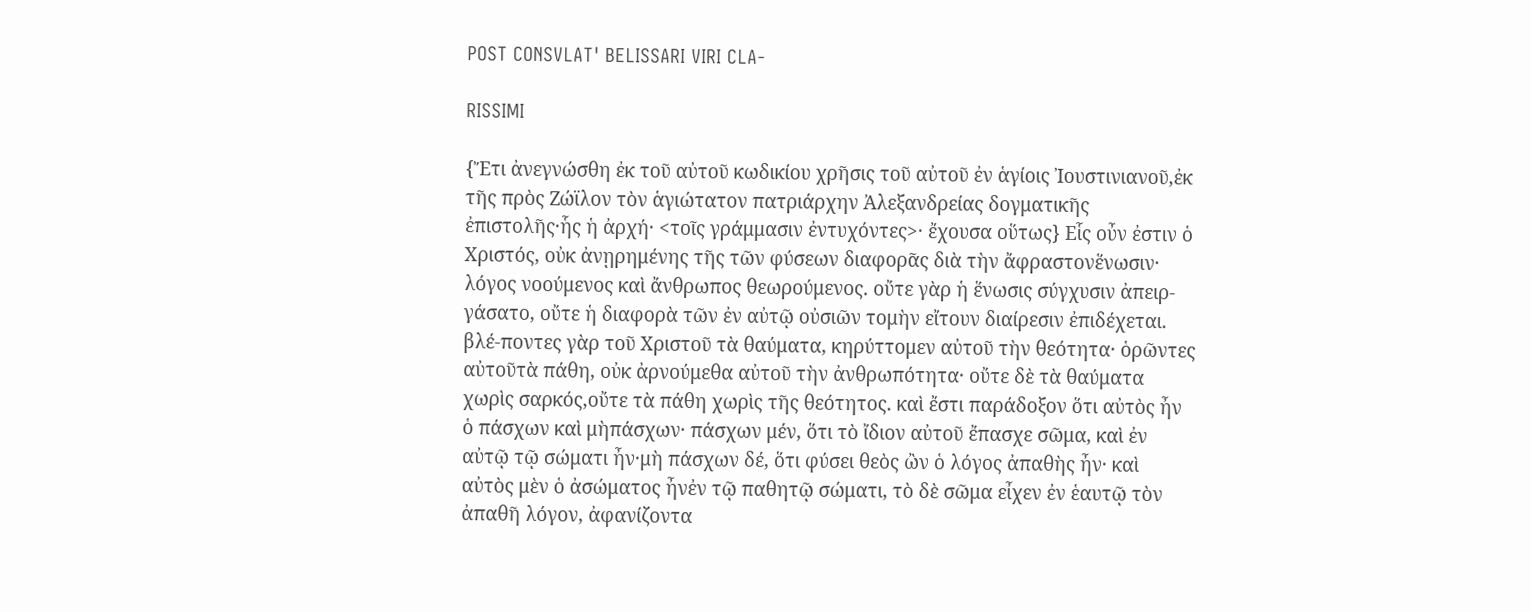POST CONSVLAT' BELISSARI VIRI CLA-

RISSIMI

{Ἔτι ἀνεγνώσθη ἐκ τοῦ αὐτοῦ κωδικίου χρῆσις τοῦ αὐτοῦ ἐν ἁγίοις Ἰουστινιανοῦ,ἐκ τῆς πρὸς Ζώϊλον τὸν ἁγιώτατον πατριάρχην Ἀλεξανδρείας δογματικῆς ἐπιστολῆς·ἧς ἡ ἀρχή· <τοῖς γράμμασιν ἐντυχόντες>· ἔχουσα οὕτως} Εἷς οὖν ἐστιν ὁ Χριστός, οὐκ ἀνῃρημένης τῆς τῶν φύσεων διαφορᾶς διὰ τὴν ἄφραστονἕνωσιν· λόγος νοούμενος καὶ ἄνθρωπος θεωρούμενος. οὔτε γὰρ ἡ ἕνωσις σύγχυσιν ἀπειρ-γάσατο, οὔτε ἡ διαφορὰ τῶν ἐν αὐτῷ οὐσιῶν τομὴν εἴτουν διαίρεσιν ἐπιδέχεται. βλέ-ποντες γὰρ τοῦ Χριστοῦ τὰ θαύματα, κηρύττομεν αὐτοῦ τὴν θεότητα· ὁρῶντες αὐτοῦτὰ πάθη, οὐκ ἀρνούμεθα αὐτοῦ τὴν ἀνθρωπότητα· οὔτε δὲ τὰ θαύματα χωρὶς σαρκός,οὔτε τὰ πάθη χωρὶς τῆς θεότητος. καὶ ἔστι παράδοξον ὅτι αὐτὸς ἦν ὁ πάσχων καὶ μὴπάσχων· πάσχων μέν, ὅτι τὸ ἴδιον αὐτοῦ ἔπασχε σῶμα, καὶ ἐν αὐτῷ τῷ σώματι ἦν·μὴ πάσχων δέ, ὅτι φύσει θεὸς ὢν ὁ λόγος ἀπαθὴς ἦν· καὶ αὐτὸς μὲν ὁ ἀσώματος ἦνἐν τῷ παθητῷ σώματι, τὸ δὲ σῶμα εἶχεν ἐν ἑαυτῷ τὸν ἀπαθῆ λόγον, ἀφανίζοντα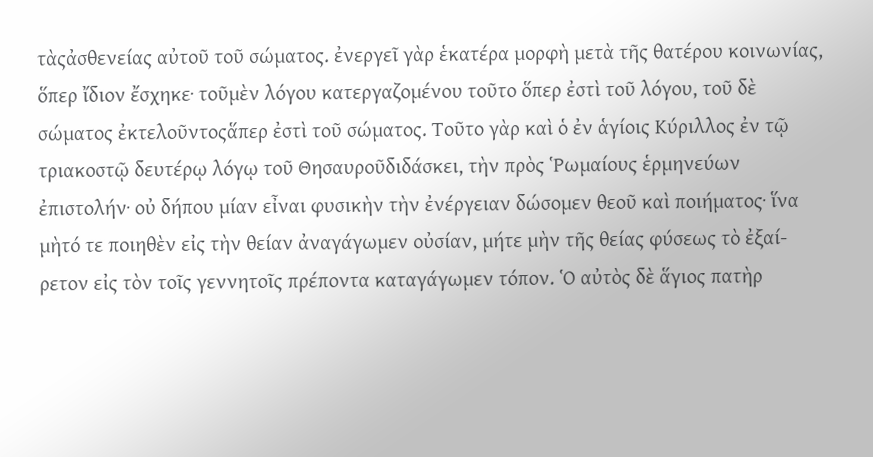τὰςἀσθενείας αὐτοῦ τοῦ σώματος. ἐνεργεῖ γὰρ ἑκατέρα μορφὴ μετὰ τῆς θατέρου κοινωνίας, ὅπερ ἴδιον ἔσχηκε· τοῦμὲν λόγου κατεργαζομένου τοῦτο ὅπερ ἐστὶ τοῦ λόγου, τοῦ δὲ σώματος ἐκτελοῦντοςἅπερ ἐστὶ τοῦ σώματος. Τοῦτο γὰρ καὶ ὁ ἐν ἁγίοις Κύριλλος ἐν τῷ τριακοστῷ δευτέρῳ λόγῳ τοῦ Θησαυροῦδιδάσκει, τὴν πρὸς Ῥωμαίους ἑρμηνεύων ἐπιστολήν· οὐ δήπου μίαν εἶναι φυσικὴν τὴν ἐνέργειαν δώσομεν θεοῦ καὶ ποιήματος· ἵνα μὴτό τε ποιηθὲν εἰς τὴν θείαν ἀναγάγωμεν οὐσίαν, μήτε μὴν τῆς θείας φύσεως τὸ ἐξαί-ρετον εἰς τὸν τοῖς γεννητοῖς πρέποντα καταγάγωμεν τόπον. Ὁ αὐτὸς δὲ ἅγιος πατὴρ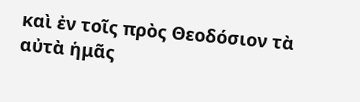καὶ ἐν τοῖς πρὸς Θεοδόσιον τὰ αὐτὰ ἡμᾶς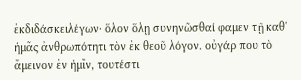ἐκδιδάσκειλέγων· ὅλον ὅλῃ συνηνῶσθαί φαμεν τῇ καθ' ἡμᾶς ἀνθρωπότητι τὸν ἐκ θεοῦ λόγον. οὐγάρ που τὸ ἄμεινον ἐν ἡμῖν, τουτέστι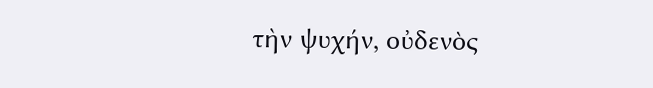τὴν ψυχήν, οὐδενὸς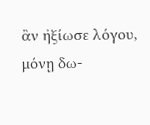ἂν ἠξίωσε λόγου, μόνῃ δω-